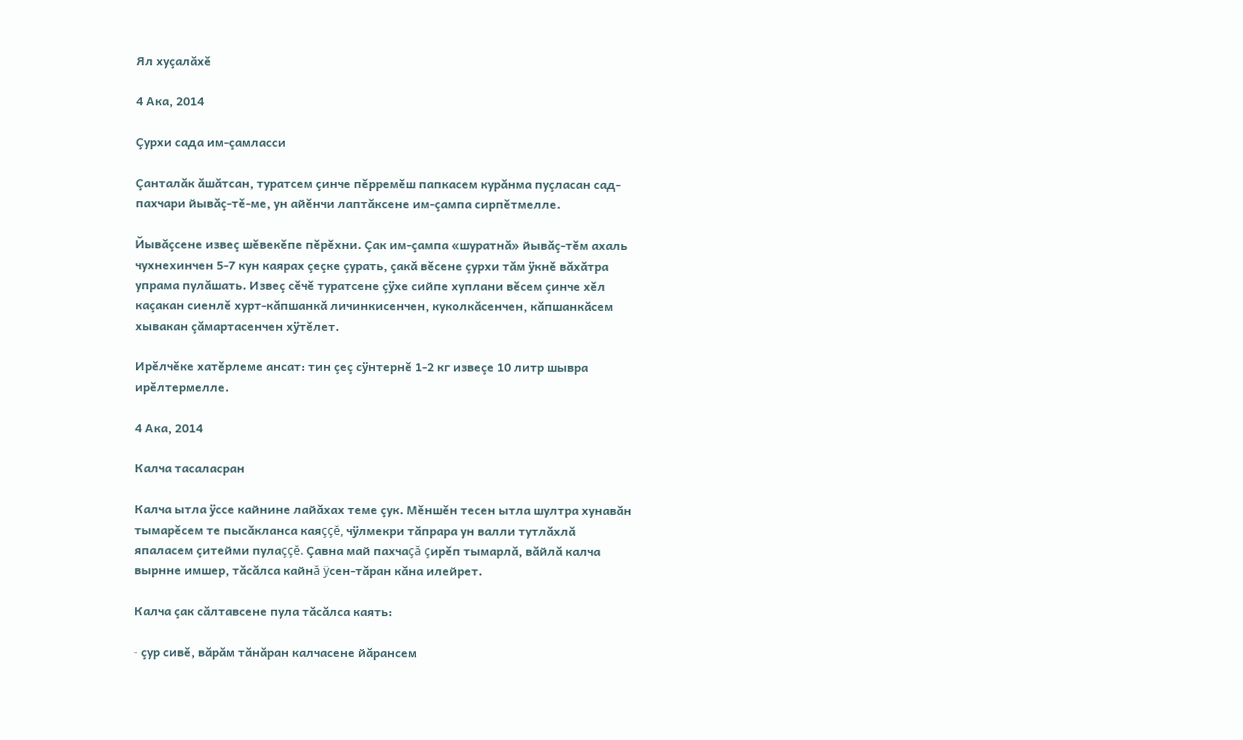Ял хуçалăхĕ

4 Ака, 2014

Çурхи сада им-çамласси

Çанталăк ăшăтсан, туратсем çинче пĕрремĕш папкасем курăнма пуçласан сад-пахчари йывăç-тĕ-ме, ун айĕнчи лаптăксене им-çампа сирпĕтмелле.

Йывăçсене извеç шĕвекĕпе пĕрĕхни. Çак им-çампа «шуратнă» йывăç-тĕм ахаль чухнехинчен 5-7 кун каярах çеçке çурать, çакă вĕсене çурхи тăм ÿкнĕ вăхăтра упрама пулăшать. Извеç сĕчĕ туратсене çÿхе сийпе хуплани вĕсем çинче хĕл каçакан сиенлĕ хурт-кăпшанкă личинкисенчен, куколкăсенчен, кăпшанкăсем хывакан çăмартасенчен хÿтĕлет.

Ирĕлчĕке хатĕрлеме ансат: тин çеç сÿнтернĕ 1-2 кг извеçе 10 литр шывра ирĕлтермелле.

4 Ака, 2014

Калча тaсaласран

Калча ытла ÿссе кайнине лайăхах теме çук. Мĕншĕн тесен ытла шултра хунавăн тымарĕсем те пысăкланса каяççĕ, чÿлмекри тăпрара ун валли тутлăхлă япаласем çитейми пулаççĕ. Çавна май пахчаçă çирĕп тымарлă, вăйлă калча вырнне имшер, тăсăлса кайнă ÿсен-тăран кăна илейрет.

Калча çак сăлтавсене пула тăсăлса каять:

- çур сивĕ, вăрăм тăнăран калчасене йăрансем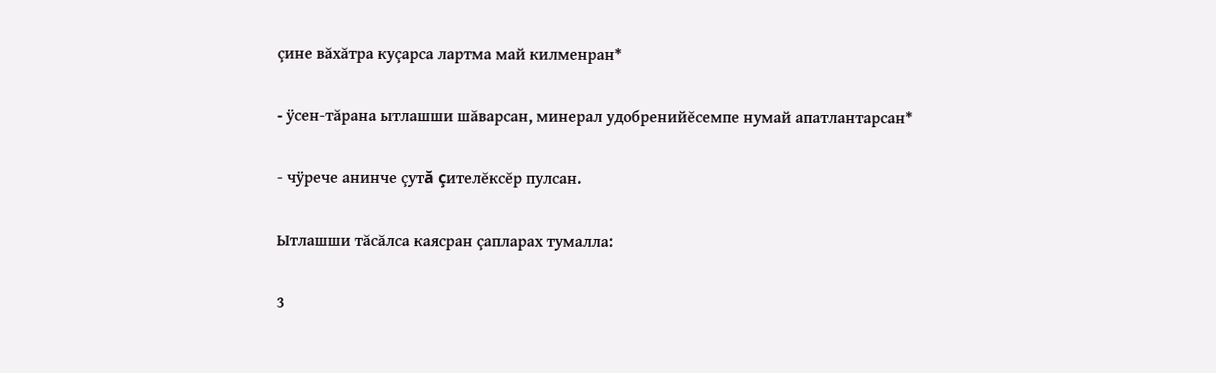çине вăхăтра куçарса лартма май килменран*

- ÿсен-тăрана ытлашши шăварсан, минерал удобренийĕсемпе нумай апатлантарсан*

- чÿрече анинче çутă çителĕксĕр пулсан.

Ытлашши тăсăлса каясран çапларах тумалла:

3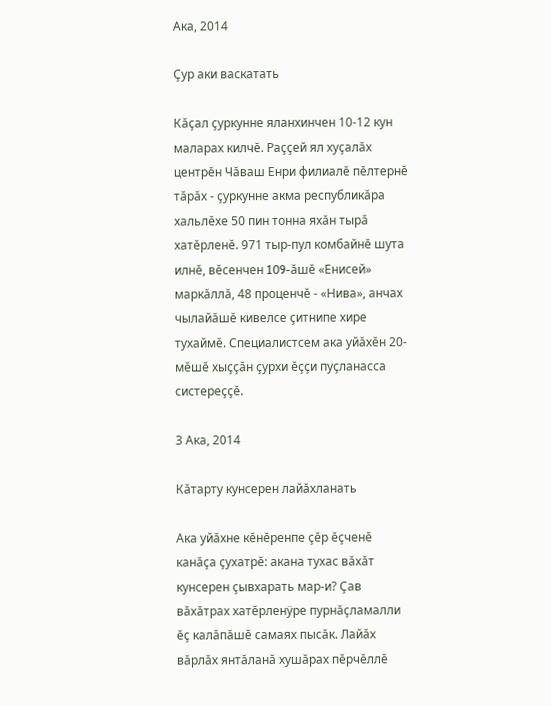Ака, 2014

Çур аки васкатать

Кăçал çуркунне яланхинчен 10-12 кун маларах килчĕ. Раççей ял хуçалăх центрĕн Чăваш Енри филиалĕ пĕлтернĕ тăрăх - çуркунне акма республикăра хальлĕхе 50 пин тонна яхăн тырă хатĕрленĕ. 971 тыр-пул комбайнĕ шута илнĕ, вĕсенчен 109-ăшĕ «Енисей» маркăллă, 48 проценчĕ - «Нива», анчах чылайăшĕ кивелсе çитнипе хире тухаймĕ. Специалистсем ака уйăхĕн 20-мĕшĕ хыççăн çурхи ĕççи пуçланасса систереççĕ.

3 Ака, 2014

Кăтарту кунсерен лайăхланать

Ака уйăхне кĕнĕренпе çĕр ĕçченĕ канăçа çухатрĕ: акана тухас вăхăт кунсерен çывхарать мар-и? Çав вăхăтрах хатĕрленÿре пурнăçламалли ĕç калăпăшĕ самаях пысăк. Лайăх вăрлăх янтăланă хушăрах пĕрчĕллĕ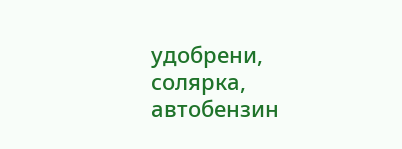удобрени, солярка, автобензин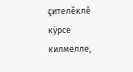çителĕклĕ кÿрсе килмелле,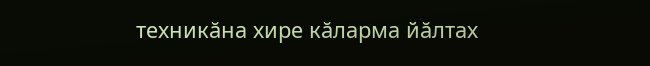техникăна хире кăларма йăлтах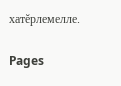хатĕрлемелле.

Pages